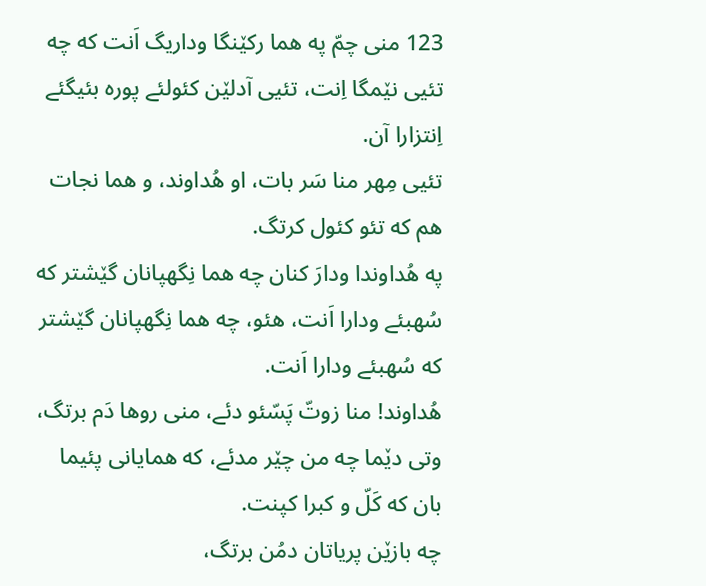123 منی چمّ په هما رکێنگا وداریگ اَنت که چه تئیی نێمگا اِنت، تئیی آدلێن کئولئے پوره بئیگئے اِنتزارا آن.
تئیی مِهر منا سَر بات، او هُداوند، و هما نجات هم که تئو کئول کرتگ.
په هُداوندا ودارَ کنان چه هما نِگهپانان گێشتر که سُهبئے ودارا اَنت، هئو، چه هما نِگهپانان گێشتر که سُهبئے ودارا اَنت.
هُداوند! منا زوتّ پَسّئو دئے، منی روها دَم برتگ، وتی دێما چه من چێر مدئے، که همایانی پئیما بان که کَلّ و کبرا کپنت.
چه بازێن پریاتان دمُن برتگ،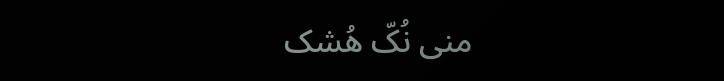منی نُکّ هُشک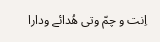اِنت و چمّ وتی هُدائے ودارا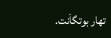تهار بوتگاَنت.